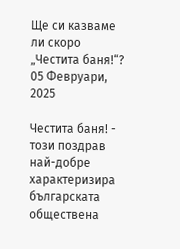Ще си казваме ли скоро „Честита баня!“? 05 Февруари, 2025

Честита баня! - този поздрав най-добре характеризира българската обществена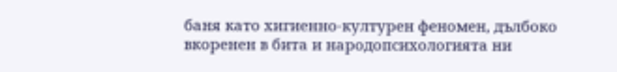баня като хигиенно-културен феномен, дълбоко вкоренен в бита и народопсихологията ни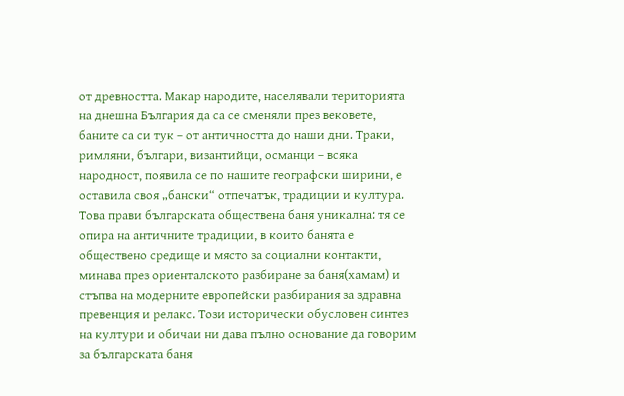от древността. Макар народите, населявали територията на днешна България да са се сменяли през вековете, баните са си тук – от античността до наши дни. Траки, римляни, българи, византийци, османци – всяка народност, появила се по нашите географски ширини, е оставила своя „бански“ отпечатък, традиции и култура. Това прави българската обществена баня уникална: тя се опира на античните традиции, в които банята е обществено средище и място за социални контакти, минава през ориенталското разбиране за баня(хамам) и стъпва на модерните европейски разбирания за здравна превенция и релакс. Този исторически обусловен синтез на култури и обичаи ни дава пълно основание да говорим за българската баня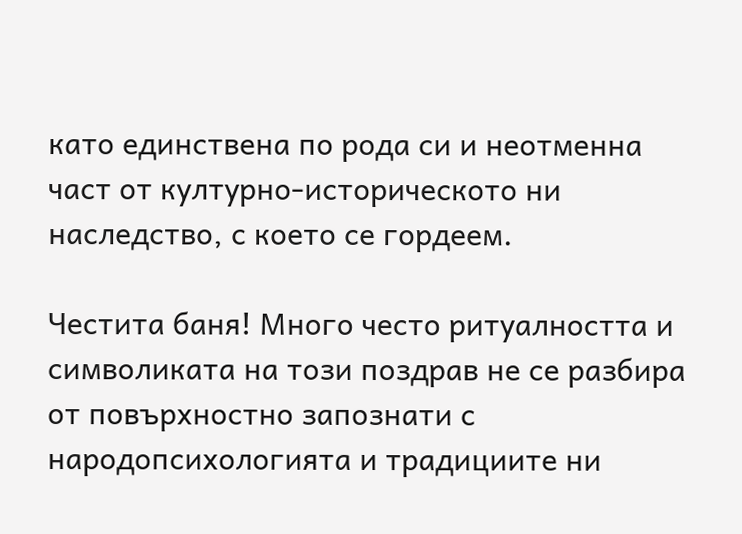като единствена по рода си и неотменна част от културно-историческото ни наследство, с което се гордеем.

Честита баня! Много често ритуалността и символиката на този поздрав не се разбира от повърхностно запознати с народопсихологията и традициите ни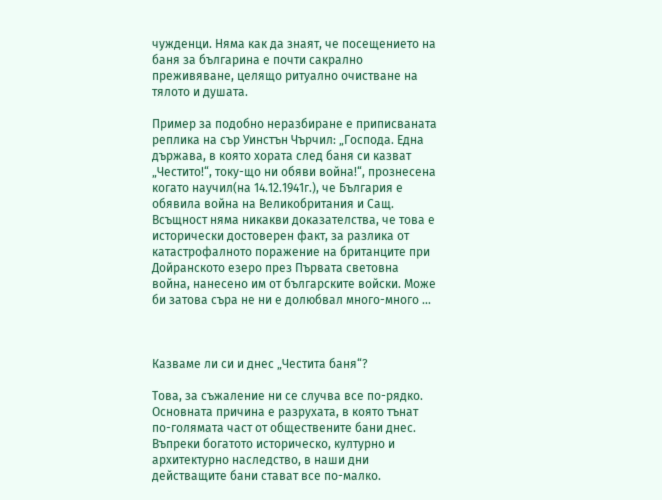чужденци. Няма как да знаят, че посещението на баня за българина е почти сакрално преживяване, целящо ритуално очистване на тялото и душата.

Пример за подобно неразбиране е приписваната реплика на сър Уинстън Чърчил: „Господа. Една държава, в която хората след баня си казват „Честито!“, току-що ни обяви война!“, прознесена когато научил(на 14.12.1941г.), че България е обявила война на Великобритания и Сащ. Всъщност няма никакви доказателства, че това е исторически достоверен факт, за разлика от катастрофалното поражение на британците при Дойранското езеро през Първата световна война, нанесено им от българските войски. Може би затова съра не ни е долюбвал много-много ...



Казваме ли си и днес „Честита баня“?

Това, за съжаление ни се случва все по-рядко. Основната причина е разрухата, в която тънат по-голямата част от обществените бани днес. Въпреки богатото историческо, културно и архитектурно наследство, в наши дни действащите бани стават все по-малко.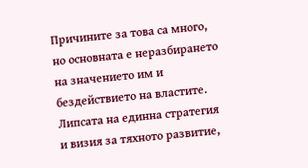Причините за това са много, но основната е неразбирането на значението им и бездействието на властите. Липсата на единна стратегия и визия за тяхното развитие,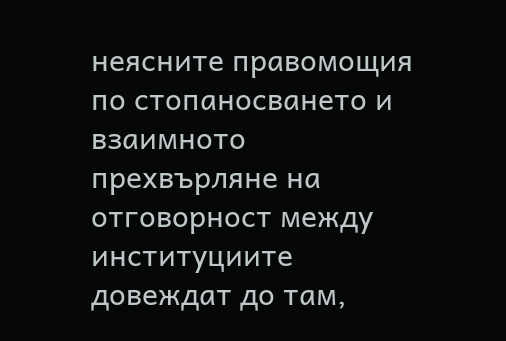неясните правомощия по стопаносването и взаимното прехвърляне на отговорност между институциите довеждат до там,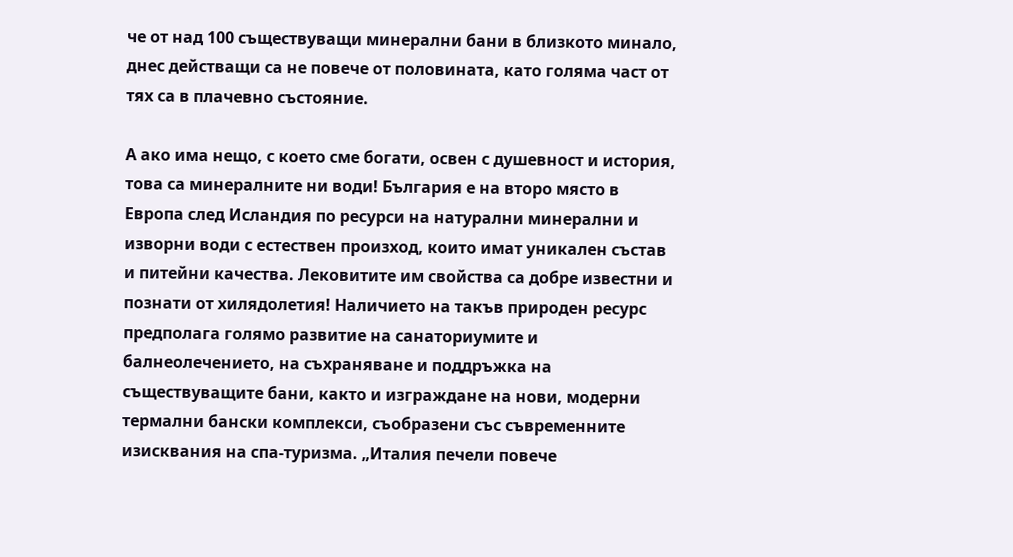че от над 100 съществуващи минерални бани в близкото минало, днес действащи са не повече от половината, като голяма част от тях са в плачевно състояние.

А ако има нещо, с което сме богати, освен с душевност и история, това са минералните ни води! България е на второ място в Европа след Исландия по ресурси на натурални минерални и изворни води с естествен произход, които имат уникален състав и питейни качества. Лековитите им свойства са добре известни и познати от хилядолетия! Наличието на такъв природен ресурс предполага голямо развитие на санаториумите и балнеолечението, на съхраняване и поддръжка на съществуващите бани, както и изграждане на нови, модерни термални бански комплекси, съобразени със съвременните изисквания на спа-туризма. „Италия печели повече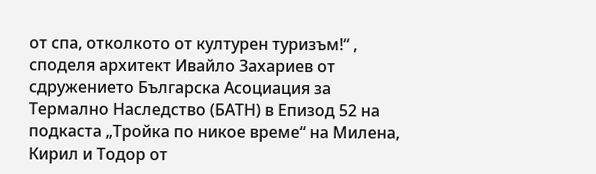от спа, отколкото от културен туризъм!“ , споделя архитект Ивайло Захариев от сдружението Българска Асоциация за Термално Наследство (БАТН) в Епизод 52 на подкаста „Тройка по никое време“ на Милена, Кирил и Тодор от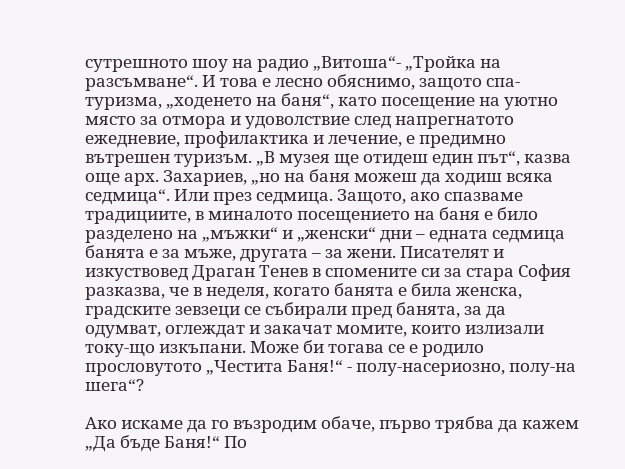сутрешното шоу на радио „Витоша“- „Тройка на разсъмване“. И това е лесно обяснимо, защото спа-туризма, „ходенето на баня“, като посещение на уютно място за отмора и удоволствие след напрегнатото ежедневие, профилактика и лечение, е предимно вътрешен туризъм. „В музея ще отидеш един път“, казва още арх. Захариев, „но на баня можеш да ходиш всяка седмица“. Или през седмица. Защото, ако спазваме традициите, в миналото посещението на баня е било разделено на „мъжки“ и „женски“ дни – едната седмица банята е за мъже, другата – за жени. Писателят и изкуствовед Драган Тенев в спомените си за стара София разказва, че в неделя, когато банята е била женска, градските зевзеци се събирали пред банята, за да одумват, оглеждат и закачат момите, които излизали току-що изкъпани. Може би тогава се е родило прословутото „Честита Баня!“ - полу-насериозно, полу-на шега“?

Ако искаме да го възродим обаче, първо трябва да кажем „Да бъде Баня!“ По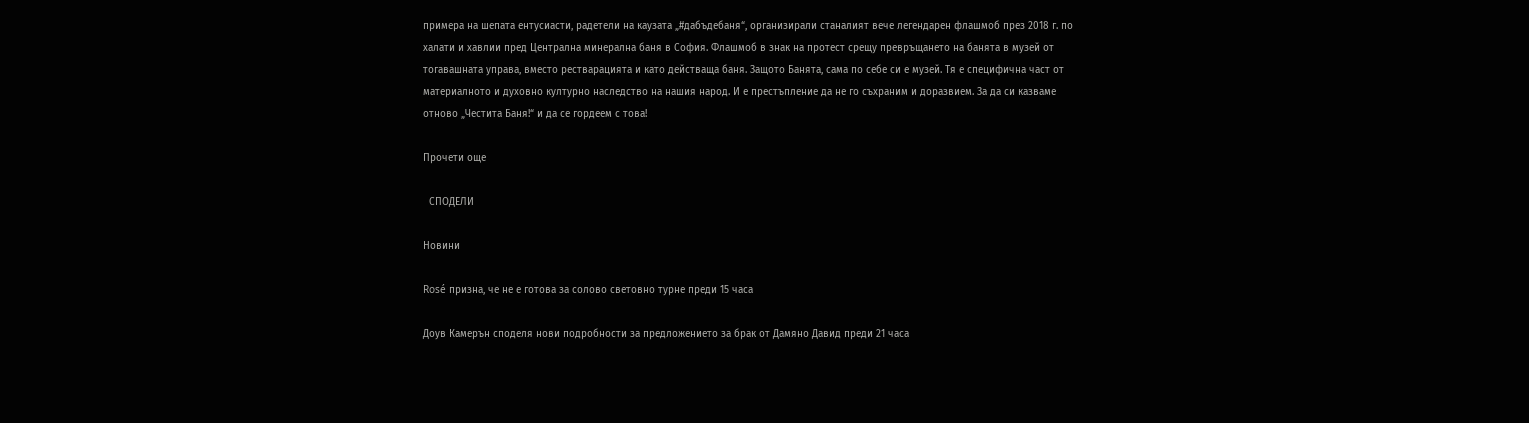примера на шепата ентусиасти, радетели на каузата „#дабъдебаня“, организирали станалият вече легендарен флашмоб през 2018 г. по халати и хавлии пред Централна минерална баня в София. Флашмоб в знак на протест срещу превръщането на банята в музей от тогавашната управа, вместо рестварацията и като действаща баня. Защото Банята, сама по себе си е музей. Тя е специфична част от материалното и духовно културно наследство на нашия народ. И е престъпление да не го съхраним и доразвием. За да си казваме отново „Честита Баня!“ и да се гордеем с това!

Прочети още

  СПОДЕЛИ

Новини

Rosé призна, че не е готова за солово световно турне преди 15 часа

Доув Камерън споделя нови подробности за предложението за брак от Дамяно Давид преди 21 часа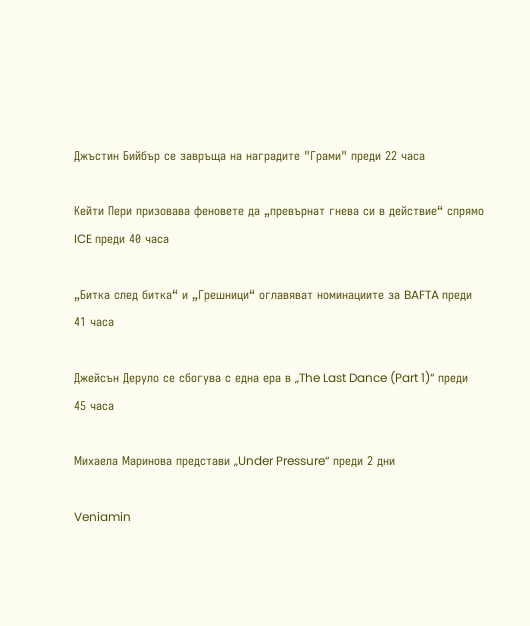Джъстин Бийбър се завръща на наградите "Грами" преди 22 часа

Кейти Пери призовава феновете да „превърнат гнева си в действиe“ спрямо ICE преди 40 часа

„Битка след битка“ и „Грешници“ оглавяват номинациите за BAFTA преди 41 часа

Джейсън Деруло се сбогува с една ера в „The Last Dance (Part 1)“ преди 45 часа

Михаела Маринова представи „Under Pressure“ преди 2 дни

Veniamin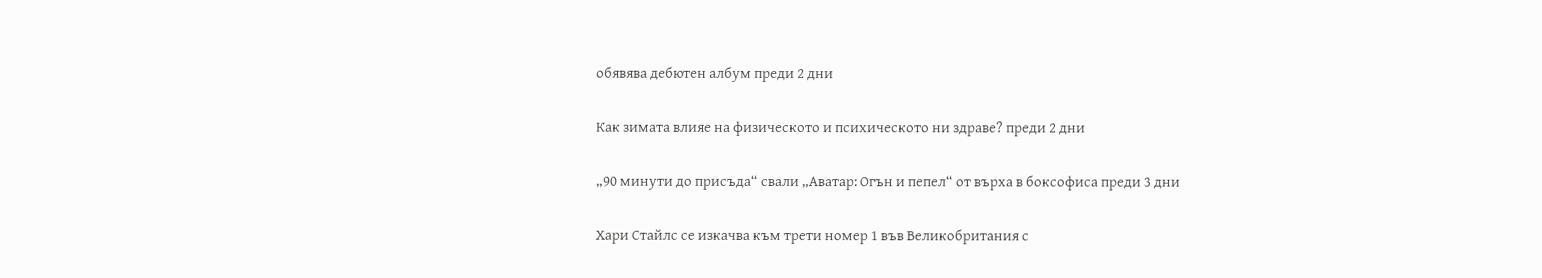обявява дебютен албум преди 2 дни

Как зимата влияе на физическото и психическото ни здраве? преди 2 дни

„90 минути до присъда“ свали „Аватар: Огън и пепел“ от върха в боксофиса преди 3 дни

Хари Стайлс се изкачва към трети номер 1 във Великобритания с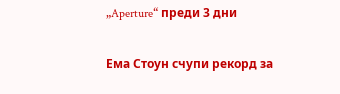„Aperture“ преди 3 дни

Ема Стоун счупи рекорд за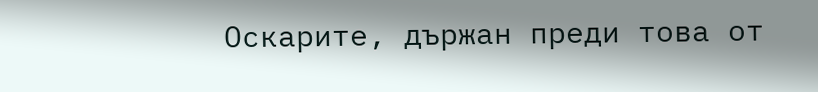Оскарите, държан преди това от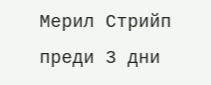Мерил Стрийп преди 3 дни